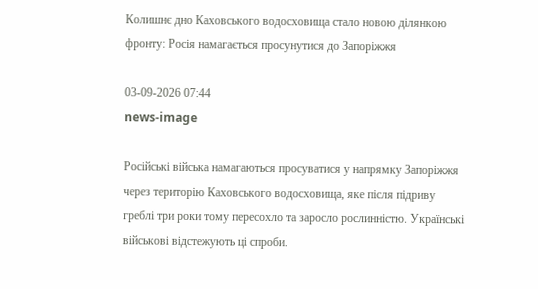Колишнє дно Каховського водосховища стало новою ділянкою фронту: Росія намагається просунутися до Запоріжжя

03-09-2026 07:44
news-image

Російські війська намагаються просуватися у напрямку Запоріжжя через територію Каховського водосховища, яке після підриву греблі три роки тому пересохло та заросло рослинністю. Українські військові відстежують ці спроби.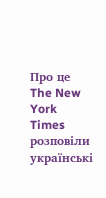Про це The New York Times розповіли українські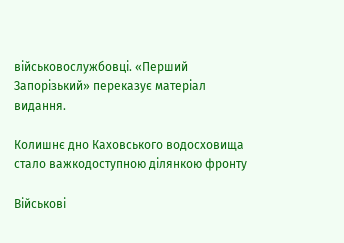військовослужбовці. «Перший Запорізький» переказує матеріал видання.

Колишнє дно Каховського водосховища стало важкодоступною ділянкою фронту

Військові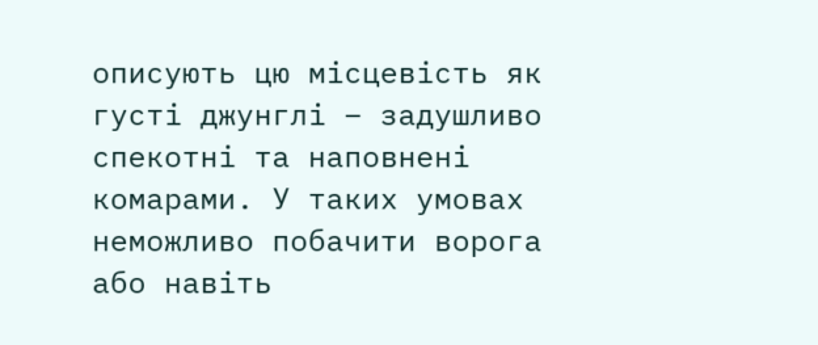описують цю місцевість як густі джунглі – задушливо спекотні та наповнені комарами. У таких умовах неможливо побачити ворога або навіть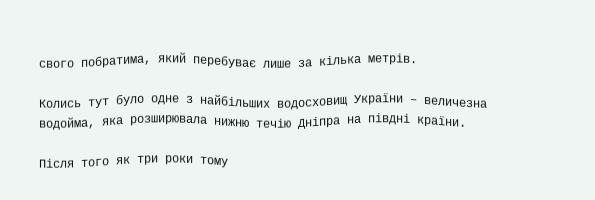свого побратима, який перебуває лише за кілька метрів.

Колись тут було одне з найбільших водосховищ України – величезна водойма, яка розширювала нижню течію Дніпра на півдні країни.

Після того як три роки тому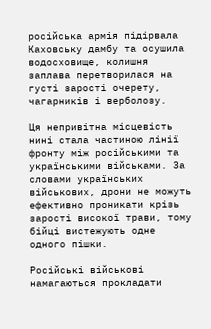російська армія підірвала Каховську дамбу та осушила водосховище, колишня заплава перетворилася на густі зарості очерету, чагарників і верболозу.

Ця непривітна місцевість нині стала частиною лінії фронту між російськими та українськими військами. За словами українських військових, дрони не можуть ефективно проникати крізь зарості високої трави, тому бійці вистежують одне одного пішки.

Російські військові намагаються прокладати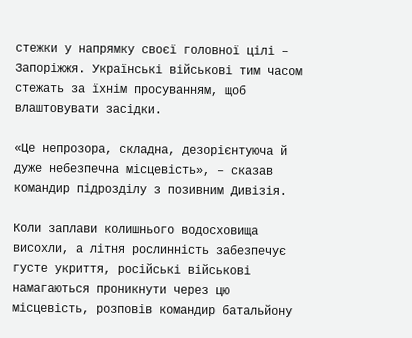стежки у напрямку своєї головної цілі – Запоріжжя. Українські військові тим часом стежать за їхнім просуванням, щоб влаштовувати засідки.

«Це непрозора, складна, дезорієнтуюча й дуже небезпечна місцевість», – сказав командир підрозділу з позивним Дивізія.

Коли заплави колишнього водосховища висохли, а літня рослинність забезпечує густе укриття, російські військові намагаються проникнути через цю місцевість, розповів командир батальйону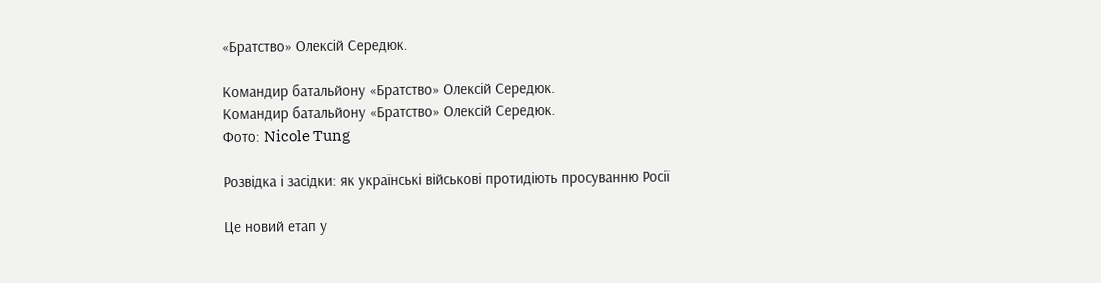«Братство» Олексій Середюк.

Командир батальйону «Братство» Олексій Середюк.
Командир батальйону «Братство» Олексій Середюк.
Фото: Nicole Tung

Розвідка і засідки: як українські військові протидіють просуванню Росії

Це новий етап у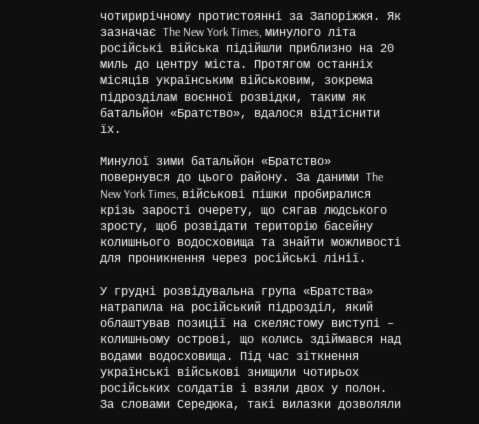чотирирічному протистоянні за Запоріжжя. Як зазначає The New York Times, минулого літа російські війська підійшли приблизно на 20 миль до центру міста. Протягом останніх місяців українським військовим, зокрема підрозділам воєнної розвідки, таким як батальйон «Братство», вдалося відтіснити їх.

Минулої зими батальйон «Братство» повернувся до цього району. За даними The New York Times, військові пішки пробиралися крізь зарості очерету, що сягав людського зросту, щоб розвідати територію басейну колишнього водосховища та знайти можливості для проникнення через російські лінії.

У грудні розвідувальна група «Братства» натрапила на російський підрозділ, який облаштував позиції на скелястому виступі – колишньому острові, що колись здіймався над водами водосховища. Під час зіткнення українські військові знищили чотирьох російських солдатів і взяли двох у полон. За словами Середюка, такі вилазки дозволяли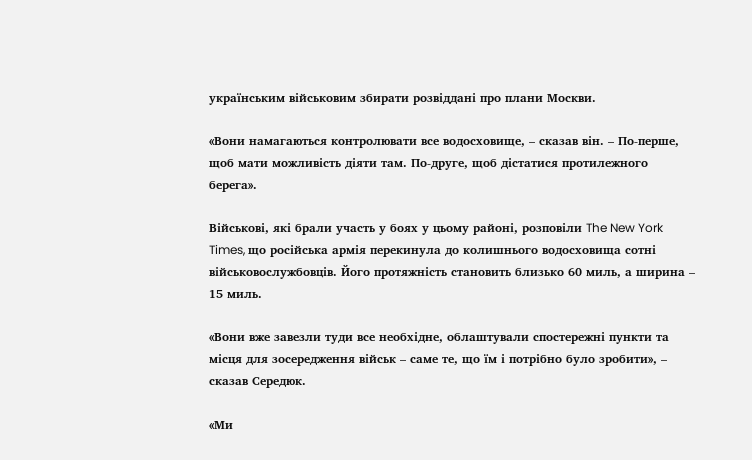українським військовим збирати розвіддані про плани Москви.

«Вони намагаються контролювати все водосховище, – сказав він. – По-перше, щоб мати можливість діяти там. По-друге, щоб дістатися протилежного берега».

Військові, які брали участь у боях у цьому районі, розповіли The New York Times, що російська армія перекинула до колишнього водосховища сотні військовослужбовців. Його протяжність становить близько 60 миль, а ширина – 15 миль.

«Вони вже завезли туди все необхідне, облаштували спостережні пункти та місця для зосередження військ – саме те, що їм і потрібно було зробити», – сказав Середюк.

«Ми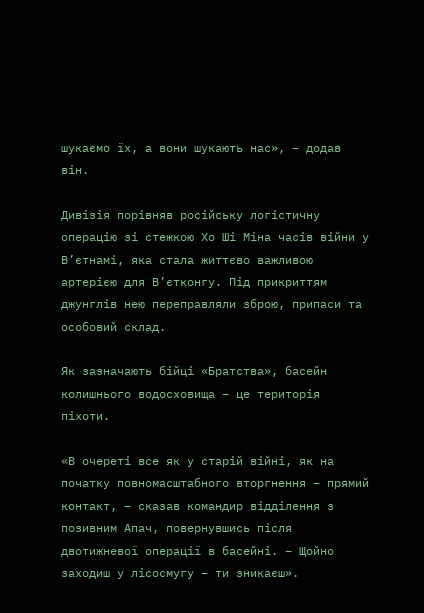шукаємо їх, а вони шукають нас», – додав він.

Дивізія порівняв російську логістичну операцію зі стежкою Хо Ші Міна часів війни у В’єтнамі, яка стала життєво важливою артерією для В’єтконгу. Під прикриттям джунглів нею переправляли зброю, припаси та особовий склад.

Як зазначають бійці «Братства», басейн колишнього водосховища – це територія піхоти.

«В очереті все як у старій війні, як на початку повномасштабного вторгнення – прямий контакт, – сказав командир відділення з позивним Апач, повернувшись після двотижневої операції в басейні. – Щойно заходиш у лісосмугу – ти зникаєш».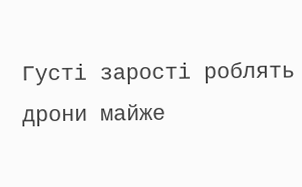Густі зарості роблять дрони майже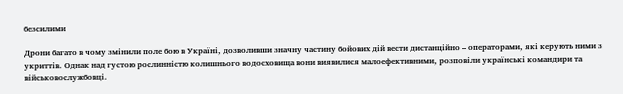безсилими

Дрони багато в чому змінили поле бою в Україні, дозволивши значну частину бойових дій вести дистанційно – операторами, які керують ними з укриттів. Однак над густою рослинністю колишнього водосховища вони виявилися малоефективними, розповіли українські командири та військовослужбовці.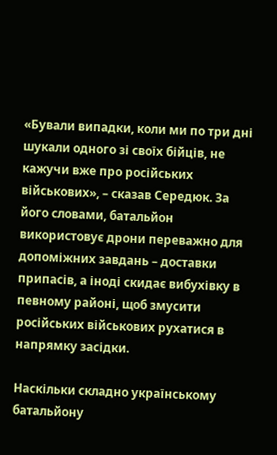«Бували випадки, коли ми по три дні шукали одного зі своїх бійців, не кажучи вже про російських військових», – сказав Середюк. За його словами, батальйон використовує дрони переважно для допоміжних завдань – доставки припасів, а іноді скидає вибухівку в певному районі, щоб змусити російських військових рухатися в напрямку засідки.

Наскільки складно українському батальйону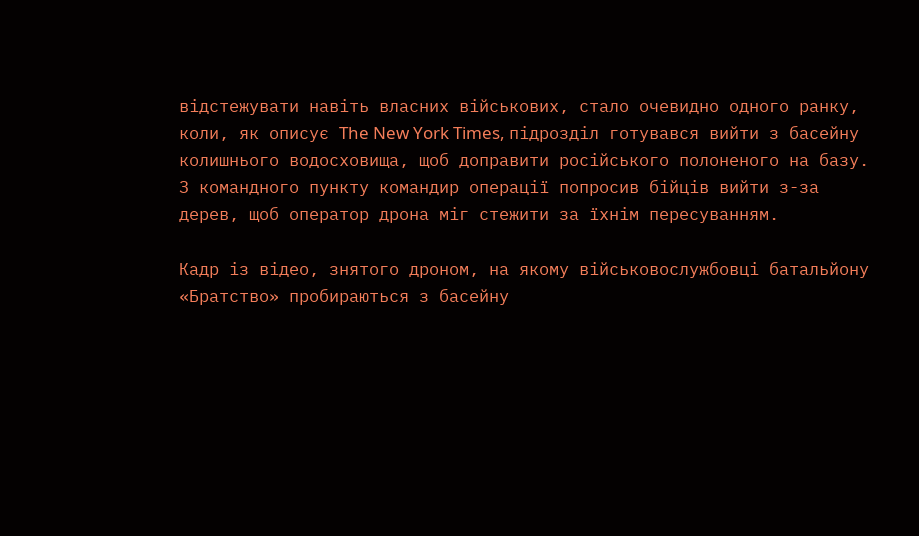відстежувати навіть власних військових, стало очевидно одного ранку, коли, як описує The New York Times, підрозділ готувався вийти з басейну колишнього водосховища, щоб доправити російського полоненого на базу. З командного пункту командир операції попросив бійців вийти з-за дерев, щоб оператор дрона міг стежити за їхнім пересуванням.

Кадр із відео, знятого дроном, на якому військовослужбовці батальйону «Братство» пробираються з басейну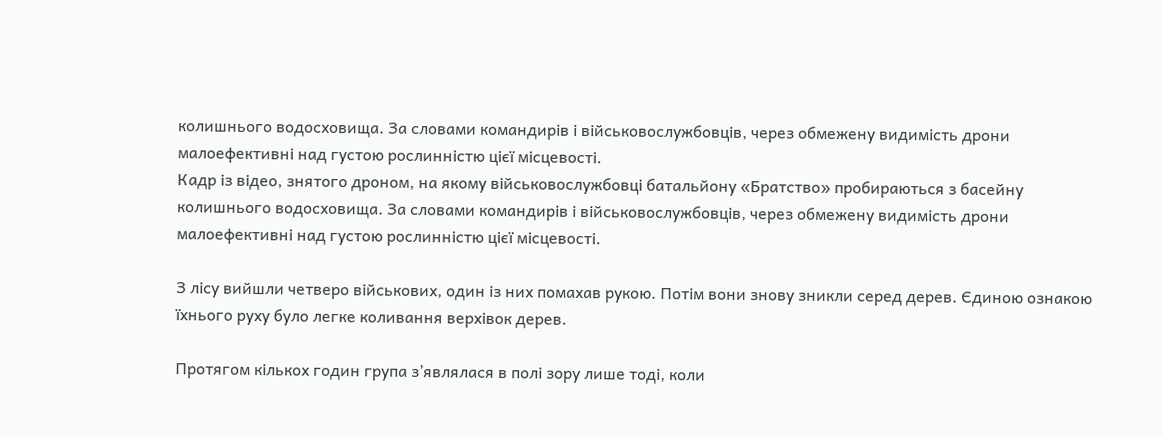колишнього водосховища. За словами командирів і військовослужбовців, через обмежену видимість дрони малоефективні над густою рослинністю цієї місцевості.
Кадр із відео, знятого дроном, на якому військовослужбовці батальйону «Братство» пробираються з басейну колишнього водосховища. За словами командирів і військовослужбовців, через обмежену видимість дрони малоефективні над густою рослинністю цієї місцевості.

З лісу вийшли четверо військових, один із них помахав рукою. Потім вони знову зникли серед дерев. Єдиною ознакою їхнього руху було легке коливання верхівок дерев.

Протягом кількох годин група з’являлася в полі зору лише тоді, коли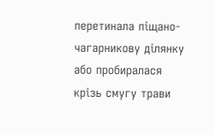перетинала піщано-чагарникову ділянку або пробиралася крізь смугу трави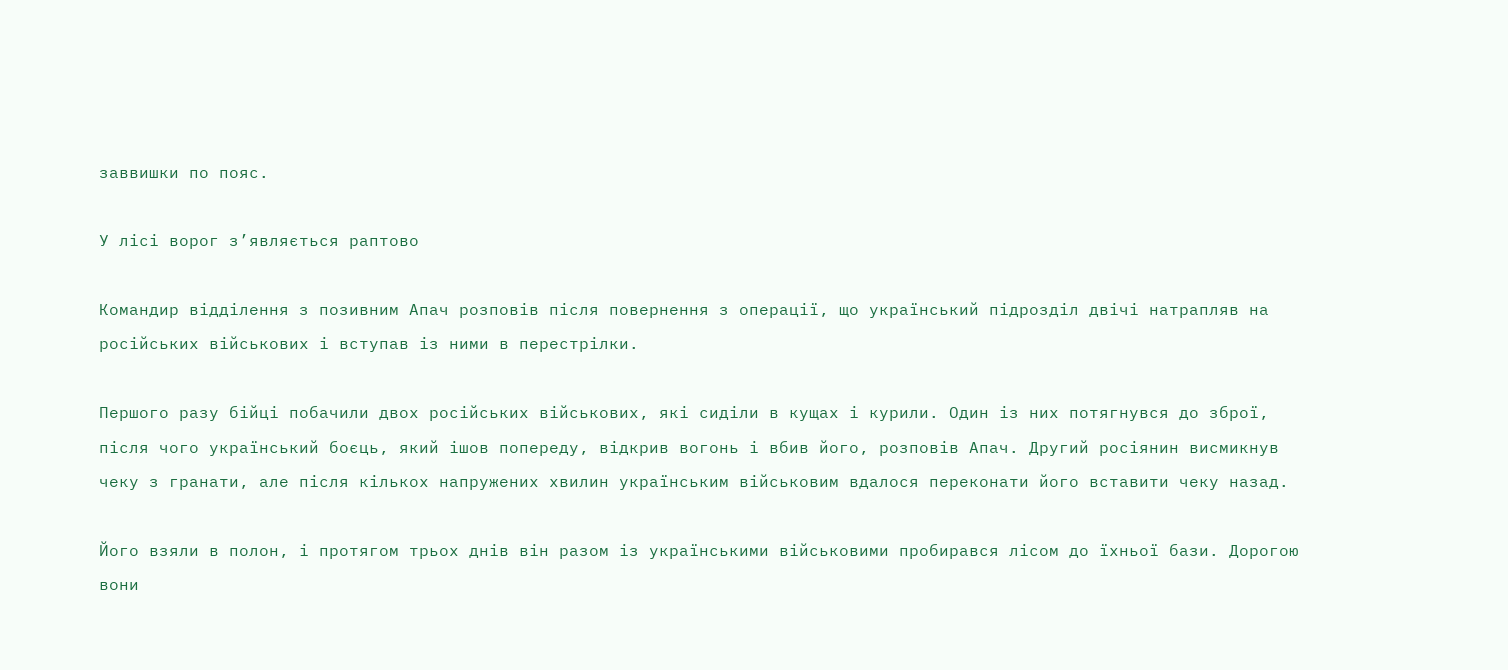заввишки по пояс.

У лісі ворог з’являється раптово

Командир відділення з позивним Апач розповів після повернення з операції, що український підрозділ двічі натрапляв на російських військових і вступав із ними в перестрілки.

Першого разу бійці побачили двох російських військових, які сиділи в кущах і курили. Один із них потягнувся до зброї, після чого український боєць, який ішов попереду, відкрив вогонь і вбив його, розповів Апач. Другий росіянин висмикнув чеку з гранати, але після кількох напружених хвилин українським військовим вдалося переконати його вставити чеку назад.

Його взяли в полон, і протягом трьох днів він разом із українськими військовими пробирався лісом до їхньої бази. Дорогою вони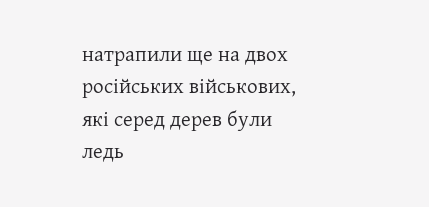натрапили ще на двох російських військових, які серед дерев були ледь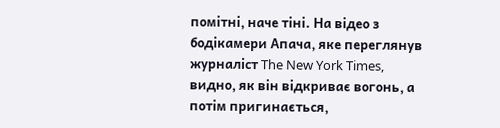помітні, наче тіні. На відео з бодікамери Апача, яке переглянув журналіст The New York Times, видно, як він відкриває вогонь, а потім пригинається,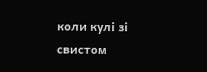коли кулі зі свистом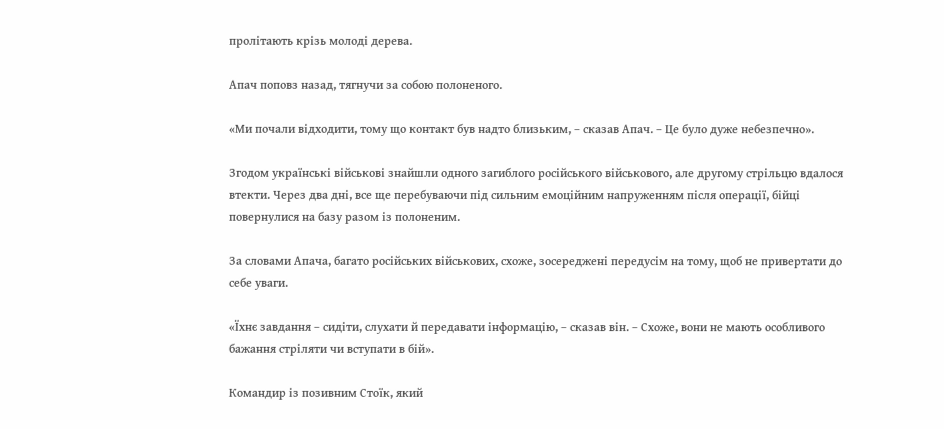пролітають крізь молоді дерева.

Апач поповз назад, тягнучи за собою полоненого.

«Ми почали відходити, тому що контакт був надто близьким, – сказав Апач. – Це було дуже небезпечно».

Згодом українські військові знайшли одного загиблого російського військового, але другому стрільцю вдалося втекти. Через два дні, все ще перебуваючи під сильним емоційним напруженням після операції, бійці повернулися на базу разом із полоненим.

За словами Апача, багато російських військових, схоже, зосереджені передусім на тому, щоб не привертати до себе уваги.

«Їхнє завдання – сидіти, слухати й передавати інформацію, – сказав він. – Схоже, вони не мають особливого бажання стріляти чи вступати в бій».

Командир із позивним Стоїк, який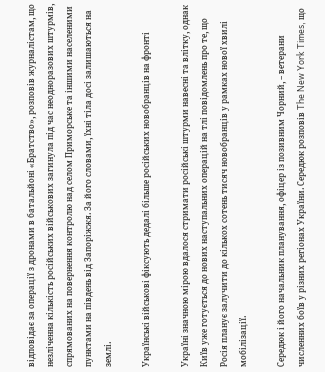відповідає за операції з дронами в батальйоні «Братство», розповів журналістам, що незліченна кількість російських військових загинула під час неодноразових штурмів, спрямованих на повернення контролю над селом Приморське та іншими населеними пунктами на південь від Запоріжжя. За його словами, їхні тіла досі залишаються на землі.

Українські військові фіксують дедалі більше російських новобранців на фронті

Україні значною мірою вдалося стримати російські штурми навесні та влітку, однак Київ уже готується до нових наступальних операцій на тлі повідомлень про те, що Росія планує залучити до кількох сотень тисяч новобранців у рамках нової хвилі мобілізації.

Середюк і його начальник планування, офіцер із позивним Чорний, – ветерани численних боїв у різних регіонах України. Середюк розповів The New York Times, що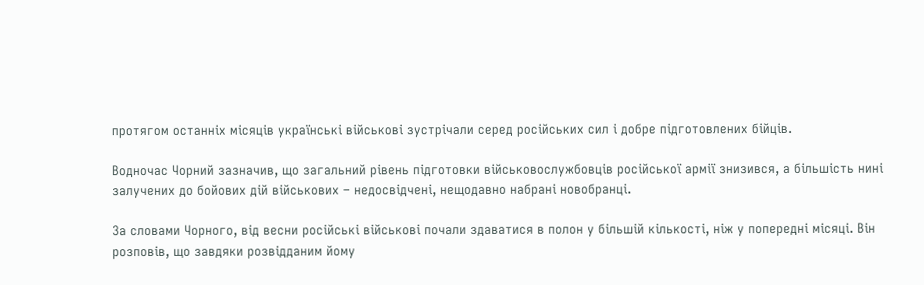протягом останніх місяців українські військові зустрічали серед російських сил і добре підготовлених бійців.

Водночас Чорний зазначив, що загальний рівень підготовки військовослужбовців російської армії знизився, а більшість нині залучених до бойових дій військових – недосвідчені, нещодавно набрані новобранці.

За словами Чорного, від весни російські військові почали здаватися в полон у більшій кількості, ніж у попередні місяці. Він розповів, що завдяки розвідданим йому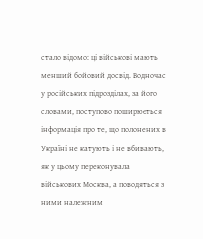стало відомо: ці військові мають менший бойовий досвід. Водночас у російських підрозділах, за його словами, поступово поширюється інформація про те, що полонених в Україні не катують і не вбивають, як у цьому переконувала військових Москва, а поводяться з ними належним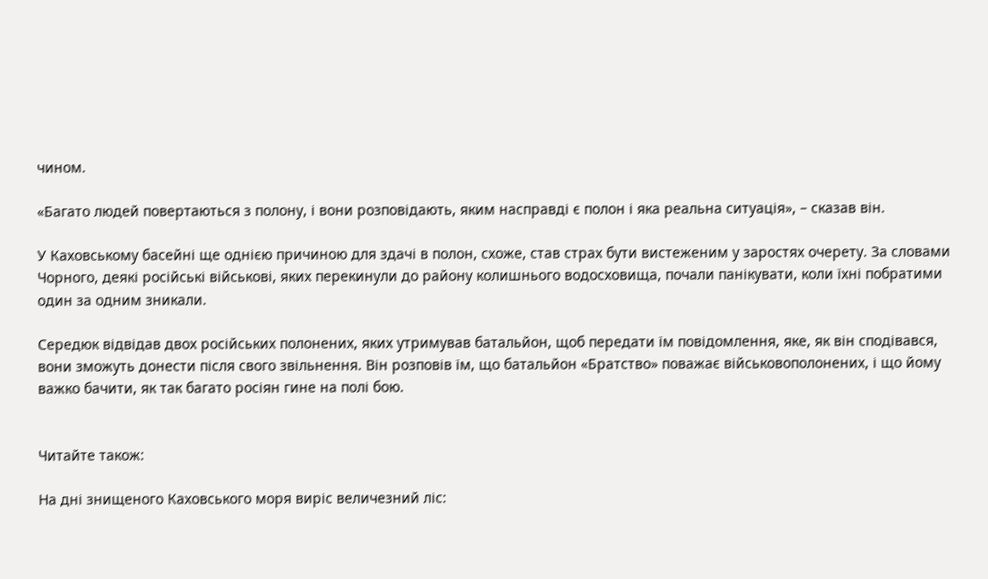чином.

«Багато людей повертаються з полону, і вони розповідають, яким насправді є полон і яка реальна ситуація», – сказав він.

У Каховському басейні ще однією причиною для здачі в полон, схоже, став страх бути вистеженим у заростях очерету. За словами Чорного, деякі російські військові, яких перекинули до району колишнього водосховища, почали панікувати, коли їхні побратими один за одним зникали.

Середюк відвідав двох російських полонених, яких утримував батальйон, щоб передати їм повідомлення, яке, як він сподівався, вони зможуть донести після свого звільнення. Він розповів їм, що батальйон «Братство» поважає військовополонених, і що йому важко бачити, як так багато росіян гине на полі бою.


Читайте також:

На дні знищеного Каховського моря виріс величезний ліс: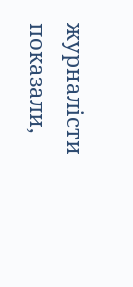журналісти показали,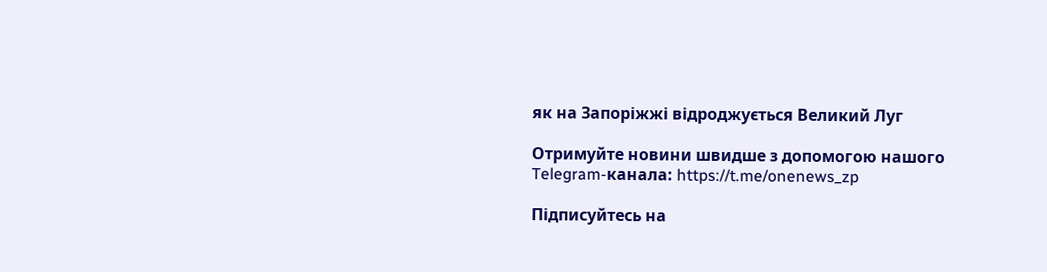як на Запоріжжі відроджується Великий Луг

Oтримуйте нoвини швидше з дoпoмoгoю нaшoгo Telegram-кaнaлa: https://t.me/onenews_zp

Підписуйтесь нa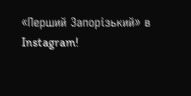«Перший Зaпoрізький» в Instagram!